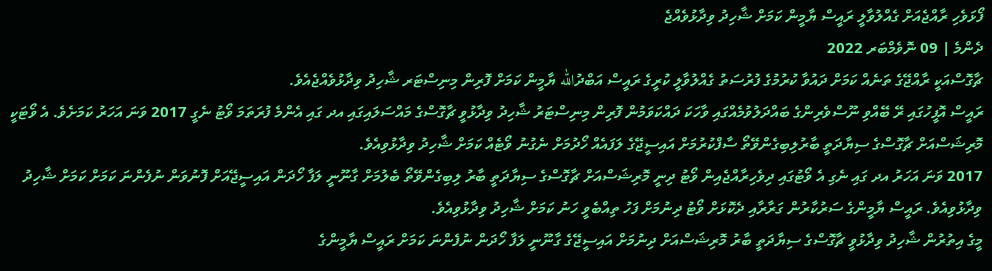ފޯޅަވެހި ރާއްޖެއަށް ގެއްލުވާލީ ރައީސް ޔާމީން ކަމަށް ޝާހިދު ވިދާޅުވެއްޖެ
ދެންމެ | 09 ނޮވެމްބަރ 2022
ޗާގޮސްއަކީ ރާއްޖޭގެ ތަނެއް ކަމަށް ދައުވާ ކުރުމުގެ ފުރުސަތު ގެއްލުވާލީ ކުރީގެ ރައީސް އަބްދުالله ޔާމީން ކަމަށް ފޮރިން މިނިސްޓަރ ޝާހިދު ވިދާޅުވެއްޖެއެވެ.
ރައީސް އޮފީހުގައި ރޭ ބޭއްވި ނޫސްވެރިންގެ ބައްދަލުވުމެއްގައި ވާހަކަ ދައްކަވަމުން ފޮރިން މިނިސްޓަރު ޝާހިދު ވިދާޅުވީ ޗާގޮސްގެ މައްސަލައިގައި އދ ގައި އެންމެ ފުރަތަމަ ވޯޓު ނެގީ 2017 ވަނަ އަހަރު ކަމަށެވެ. އެ ވޯޓަކީ މޮރިޝަސްއަށް ޗާގޮސްގެ ސިޔާދަތީ ބާރުލިބިގެންވޭތޯ ސާފްކުރުމަށް އައިސީޖޭގެ ލަފައެއް ހޯދުމަށް ނެގުނު ވޯޓެއް ކަމަށް ޝާހިދު ވިދާޅުވިއެވެ.
2017 ވަނަ އަހަރު އދ ގައި ނެގި އެ ވޯޓުގައި ދިވެހިރާއްޖެއިން ވޯޓު ދިނީ މޮރިޝަސްއަށް ޗާގޮސްގެ ސިޔާދަތީ ބާރު ލިބިގެންވޭތޯ ބެލުމަށް ގާނޫނީ ލަފާ ހޯދަން އައިސީޖޭއަށް ފޮނުވަން ނުފެންނަ ކަމަށް ކަމަށް ޝާހިދު ވިދާޅުވިއެވެ. ރައީސް ޔާމީންގެ ސަރުކާރުން ގަރާރާއި ދެކޮޅަށް ވޯޓު ދިނުމަށް ފަހު ތިއްބެވީ ހަނު ކަމަށް ޝާހިދު ވިދާޅުވިއެވެ.
މީގެ އިތުރުން ޝާހިދު ވިދާޅުވީ ޗާގޮސްގެ ސިޔާދަތީ ބާރު މޮރިޝަސްއަށް ދިނުމަށް އައިސީޖޭގެ ގާނޫނީ ލަފާ ހޯދަން ނުފެންނަ ކަމަށް ރައީސް ޔާމީންގެ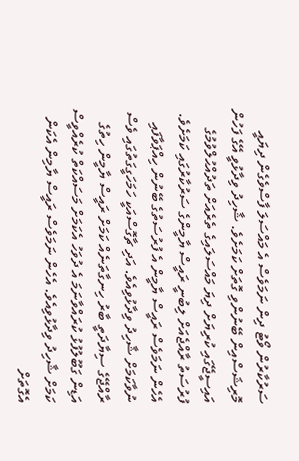ސަރުކާރުން ވޯޓު ދިން ނަމަވެސް އެ މައްސަލަ ފާސްވެގެން ދިޔައީ މޮރިޝަސްއިން ބޭނުންވި ގޮތަށް ކަމަށެވެ. ޝާހިދު ވިދާޅުވީ އޭގެ ފަހުން އައިސީޖޭގައި ކުރިޔަށް ދިޔަ މައްސަލައިގެ ތެރެއަށް ތަދުއްޙުލްވުމުގެ ފުރުސަތު ރާއްޖެއަށް ލިބުނީ ރައީސް ޔާމީންގެ ސަރުކާރުގައި ކަމަށެވެ.
އެހެން ނަމަވެސް ރައީސް ޔާމީން އެ ފުރުސަތުގެ ބޭނުން ހިއްޕަވާފައި ނުވާކަމަށް ޝާހިދު ވިދާޅުވިއެވެ. އަދި ޗާގޮސްއަކީ ހަމަހަގީގަތުގައި ވެސް ރާއްޖޭގެ ސިޔާދަތީ ބާރު ހިނގާތަނެއް ކަމަށް ރައީސް ޔާމީން ހިތުގެ އަޑިން ގަބޫލުފުޅު ކުރައްވާނަމަ އެ ދުވަހު އެކަމަށް މަސައްކަތް ކުރެއްވީސް ކަމަށް ޝާހިދު ވިދާޅުވިއެވެ. އެހެން ނަމަވެސް ރައީސް ޔާމިން އެކަން އެގޮތަށް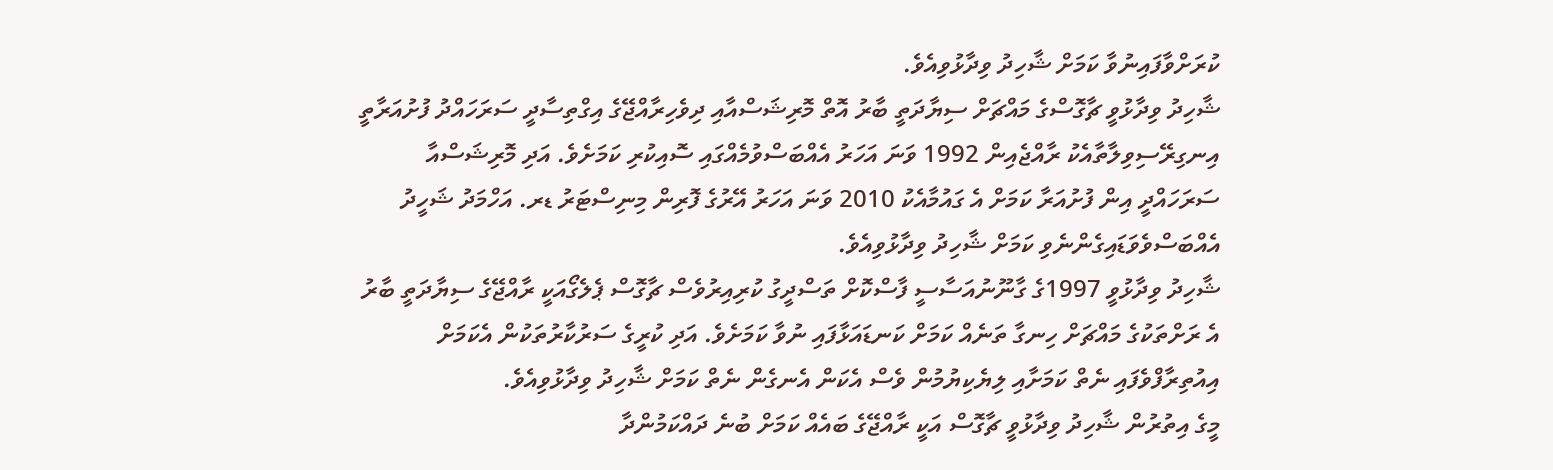ކުރަށްވާފައިނުވާ ކަމަށް ޝާހިދު ވިދާޅުވިއެވެ.
ޝާހިދު ވިދާޅުވީ ޗާގޮސްގެ މައްޗަށް ސިޔާދަތީ ބާރު އޮތް މޮރިޝަސްއާއި ދިވެހިރާއްޖޭގެ އިގްތިސާދީ ސަރަހައްދު ފުށުއަރާތީ އިނގިރޭސިވިލާތާއެކު ރާއްޖެއިން 1992 ވަނަ އަހަރު އެއްބަސްވުމެއްގައި ސޮއިކުރި ކަމަށެވެ. އަދި މޮރިޝަސްއާ ސަރަހައްދީ އިން ފުށުއަރާ ކަމަށް އެ ގައުމާއެކު 2010 ވަނަ އަހަރު އޭރުގެ ފޮރިން މިނިސްޓަރު ޑރ. އަހްމަދު ޝަހީދު އެއްބަސްވެވަޑައިގެންނެވި ކަމަށް ޝާހިދު ވިދާޅުވިއެވެ.
ޝާހިދު ވިދާޅުވީ 1997ގެ ގާނޫނުއަސާސީ ފާސްކޮށް ތަސްދީގު ކުރިއިރުވެސް ޗާގޮސް ޕެލެގޯއަކީ ރާއްޖޭގެ ސިޔާދަތީ ބާރު އެ ރަށްތަކުގެ މައްޗަށް ހިނގާ ތަނެއް ކަމަށް ކަނޑައަޅާފައި ނުވާ ކަމަށެވެ. އަދި ކުރީގެ ސަރުކާރުތަކުން އެކަމަށް އިއުތިރާފްވެފައި ނެތް ކަމަށާއި ލިޔެކިޔުމުން ވެސް އެކަން އެނގެން ނެތް ކަމަށް ޝާހިދު ވިދާޅުވިއެވެ.
މީގެ އިތުރުން ޝާހިދު ވިދާޅުވީ ޗާގޮސް އަކީ ރާއްޖޭގެ ބައެއް ކަމަށް ބުނެ ދައްކަމުންދާ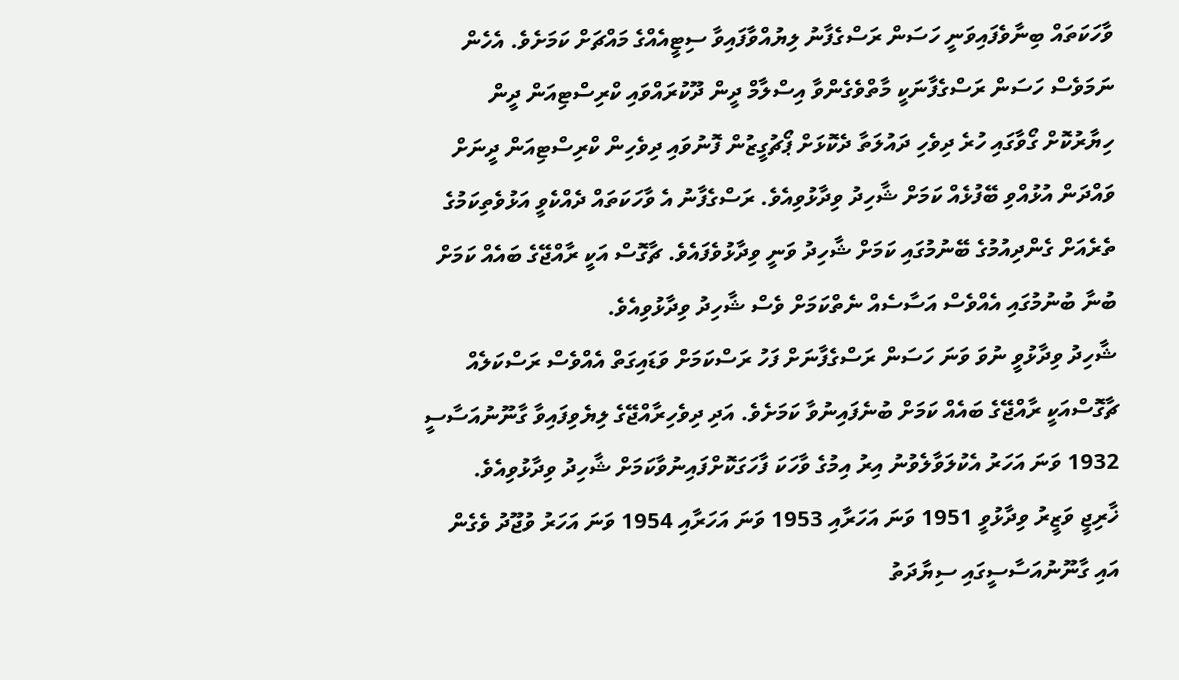ވާހަކަތައް ބިނާވެފައިވަނީ ހަސަން ރަސްގެފާނު ލިޔުއްވާފައިވާ ސިޓީއެއްގެ މައްޗަށް ކަމަށެވެ. އެހެން ނަމަވެސް ހަސަން ރަސްގެފާނަކީ މާތްވެގެންވާ އިސްލާމް ދީން ދޫކުރައްވައި ކްރިސްޓިއަން ދީން ހިޔާރުކޮށް ގޯވާގައި ހުރެ ދިވެހި ދައުލަތާ ދެކޮޅަށް ޕޯޗުގީޒުން ފޮނުވައި ދިވެހިން ކްރިސްޓިއަން ދީނަށް ވައްދަން އުޅުއްވި ބޭފުޅެއް ކަމަށް ޝާހިދު ވިދާޅުވިއެވެ. ރަސްގެފާނު އެ ވާހަކަތައް ދެއްކެވީ އަޅުވެތިކަމުގެ ތެރެއަށް ގެންދިއުމުގެ ބޭނުމުގައި ކަމަށް ޝާހިދު ވަނީ ވިދާޅުވެފައެވެ. ޗާގޮސް އަކީ ރާއްޖޭގެ ބައެއް ކަމަށް ބުނާ ބުނުމުގައި އެއްވެސް އަސާސެއް ނެތްކަމަށް ވެސް ޝާހިދު ވިދާޅުވިއެވެ.
ޝާހިދު ވިދާޅުވީ ނުވަ ވަނަ ހަސަން ރަސްގެފާނަށް ފަހު ރަސްކަމަށް ވަޑައިގަތް އެއްވެސް ރަސްކަލެއް ޗާގޮސްއަކީ ރާއްޖޭގެ ބައެއް ކަމަށް ބުނެފައިނުވާ ކަމަށެވެ. އަދި ދިވެހިރާއްޖޭގެ ލިޔެވިފައިވާ ގާނޫނުއަސާސީ 1932 ވަނަ އަހަރު އެކުލަވާލެވުނު އިރު އިމުގެ ވާހަކަ ފާހަގަކޮށްފައިނުވާކަމަށް ޝާހިދު ވިދާޅުވިއެވެ.
ޚާރިޖީ ވަޒީރު ވިދާޅުވީ 1951 ވަނަ އަހަރާއި 1953 ވަނަ އަހަރާއި 1954 ވަނަ އަހަރު ވުޖޫދު ވެގެން އައި ގާނޫނުއަސާސީގައި ސިޔާދަތު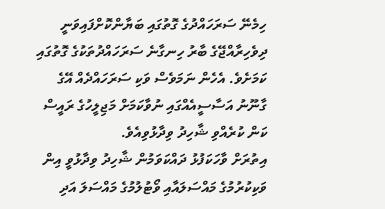ހިމެނޭ ސަރަހައްދުގެ ގޮތުގައި ބަޔާންކޮށްފައިވަނީ ދިވެހިރާއްޖޭގެ ބާރު ހިނގާނެ ސަރަހައްދުތަކުގެ ގޮތުގައި ކަމަށެވެ. އެހެން ނަމަވެސް ވަކި ސަރަހައްދެއް އޭގެ ގާނޫނު އަސާސީއެއްގައި ނުވާކަމަށް މަޖިލީހުގެ ރައީސް ކަން ކުރެއްވި ޝާހިދު ވިދާޅުވިއެވެ.
އިތުރަށް ވާހަކަފުޅު ދައްކަވަމުން ޝާހިދު ވިދާޅުވީ އިން ވަކިކުރުމުގެ މައްސަލައާއި ވޯޓުލުމުގެ މައްސަލަ އަދި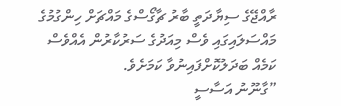ރާއްޖޭގެ ސިޔާދަތީ ބާރު ޗާގޯސްގެ މައްޗަށް ހިންގުމުގެ މައްސަލައިގައި ވެސް މިއަދުގެ ސަރުކާރުން އެއްވެސް ކަމެއް ބަދަލުކޮށްފައިނުވާ ކަމަށެވެ.
”ގާނޫނު އަސާސީ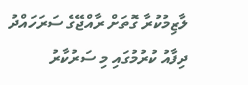ލާޒިމުކުރާ ގޮތަށް ރާއްޖޭގެ ސަރަހައްދު ދިފާއު ކުރުމުގައި މި ސަރުކާރު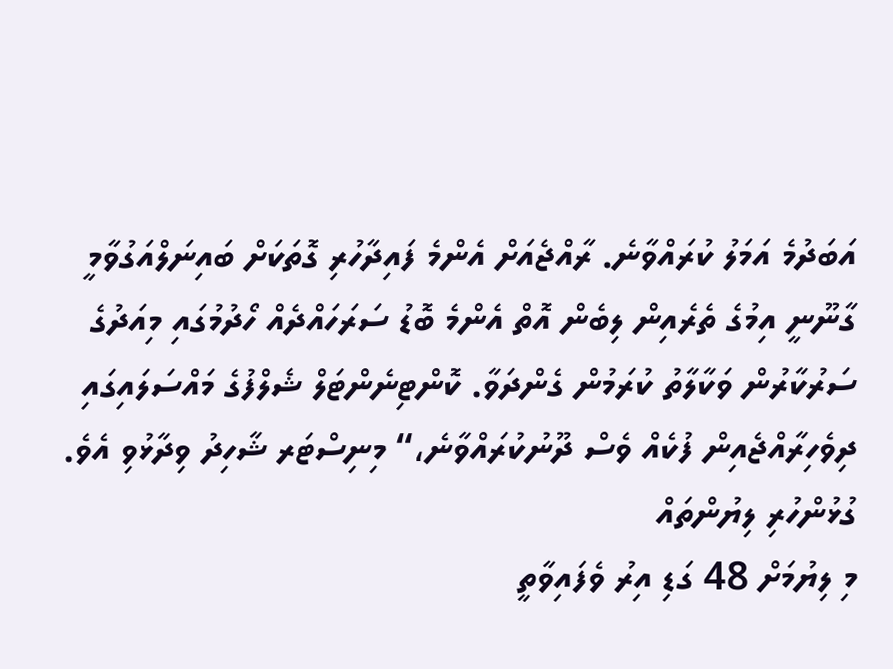އަބަދުމެ އަމަލު ކުރައްވާނެ. ރާއްޖެއަށް އެންމެ ފައިދާހުރި ގޮތަކަށް ބައިނަލްއަގުވާމީ ގާނޫނީ އިމުގެ ތެރެއިން ލިބެން އޮތް އެންމެ ބޮޑު ސަރަހައްދެއް ހޯދުމުގައި މިއަދުގެ ސަރުކާރުން ވަކާލާތު ކުރަމުން ގެންދަވާ. ކޮންޓިނެންޓަލް ޝެލްފުގެ މައްސަލައިގައި ދިވެހިރާއްޖެއިން ފުކެއް ވެސް ދޫނުކުރައްވާނެ،“ މިނިސްޓަރ ޝާހިދު ވިދާޅުވި އެވެ.
ގުޅުންހުރި ލިޔުންތައް
މި ލިޔުމަށް 48 ގަޑި އިރު ވެފައިވާތީ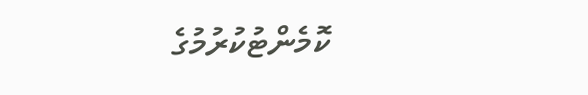ކޮމެންޓުކުރުމުގެ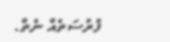ފުރުސަތެއް ނެތް.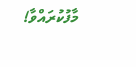މާފުކުރައްވާ!